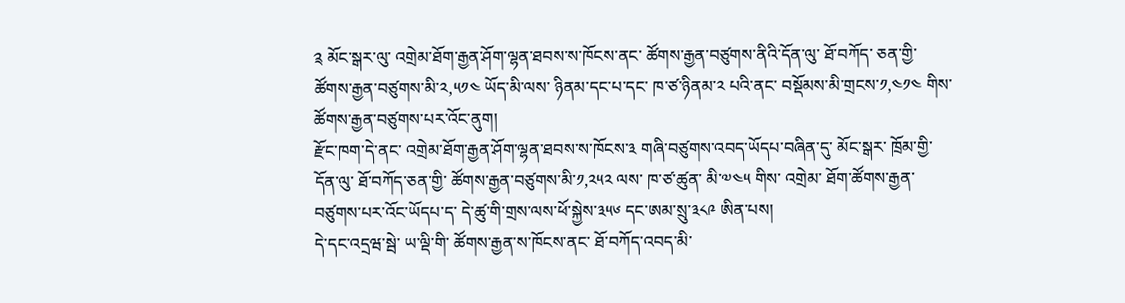༉ མོང་སྒར་ལུ་ འགྲེམ་ཐོག་རྒྱན་ཤོག་ལྷན་ཐབས་ས་ཁོངས་ནང་ ཚོགས་རྒྱན་བཙུགས་ནིའི་དོན་ལུ་ ཐོ་བཀོད་ ཅན་གྱི་ ཚོགས་རྒྱན་བཙུགས་མི་༢,༥༡༤ ཡོད་མི་ལས་ ཉིནམ་དང་པ་དང་ ཁ་ཙ་ཉིནམ་༢ པའི་ནང་ བསྡོམས་མི་གྲངས་༡,༤༡༤ གིས་ ཚོགས་རྒྱན་བཙུགས་པར་འོང་ནུག།
རྫོང་ཁག་དེ་ནང་ འགྲེམ་ཐོག་རྒྱན་ཤོག་ལྷན་ཐབས་ས་ཁོངས་༣ གཞི་བཙུགས་འབད་ཡོདཔ་བཞིན་དུ་ མོང་སྒར་ ཁྲོམ་གྱི་དོན་ལུ་ ཐོ་བཀོད་ཅན་གྱི་ ཚོགས་རྒྱན་བཙུགས་མི་༡,༢༥༢ ལས་ ཁ་ཙ་ཚུན་ མི་༧༤༥ གིས་ འགྲེམ་ ཐོག་ཚོགས་རྒྱན་བཙུགས་པར་འོང་ཡོདཔ་ད་ དེ་ཚུ་གི་གྲས་ལས་ཕོ་སྐྱེས་༣༥༦ དང་ཨམ་སྲུ་༣༨༩ ཨིན་པས།
དེ་དང་འདྲཝ་སྦེ་ ཡ་ལྡི་གི་ ཚོགས་རྒྱན་ས་ཁོངས་ནང་ ཐོ་བཀོད་འབད་མི་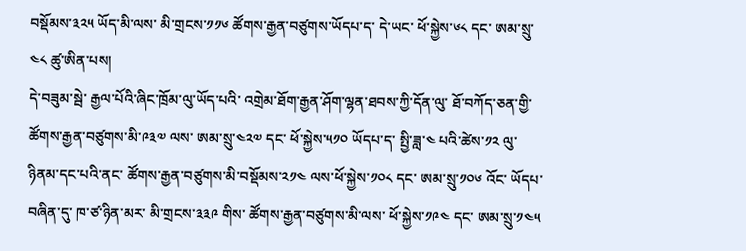བསྡོམས་༣༢༥ ཡོད་མི་ལས་ མི་གྲངས་༡༡༦ ཚོགས་རྒྱན་བཙུགས་ཡོདཔ་ད་ དེ་ཡང་ ཕོ་སྐྱེས་༦༨ དང་ ཨམ་སྲུ་༤༨ ཚུ་ཨིན་པས།
དེ་བཟུམ་སྦེ་ རྒྱལ་པོའི་ཞིང་ཁྲོམ་ལུ་ཡོད་པའི་ འགྲེམ་ཐོག་རྒྱན་ཤོག་ལྷན་ཐབས་ཀྱི་དོན་ལུ་ ཐོ་བཀོད་ཅན་གྱི་ ཚོགས་རྒྱན་བཙུགས་མི་༩༣༧ ལས་ ཨམ་སྲུ་༤༢༧ དང་ ཕོ་སྐྱེས་༥༡༠ ཡོདཔ་ད་ སྤྱི་ཟླ་༤ པའི་ཚེས་༡༢ ལུ་ ཉིནམ་དང་པའི་ནང་ ཚོགས་རྒྱན་བཙུགས་མི་བསྡོམས་༢༡༤ ལས་ཕོ་སྐྱེས་༡༠༨ དང་ ཨམ་སྲུ་༡༠༦ འོང་ ཡོདཔ་བཞིན་དུ་ ཁ་ཙ་ཉིན་མར་ མི་གྲངས་༣༣༩ གིས་ ཚོགས་རྒྱན་བཙུགས་མི་ལས་ ཕོ་སྐྱེས་༡༩༤ དང་ ཨམ་སྲུ་༡༤༥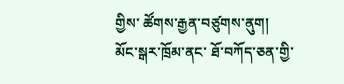གྱིས་ ཚོགས་རྒྱན་བཙུགས་ནུག།
མོང་སྒར་ཁྲོམ་ནང་ ཐོ་བཀོད་ཅན་གྱི་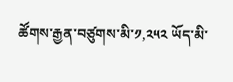ཚོགས་རྒྱན་བཙུགས་མི་༡,༢༥༢ ཡོད་མི་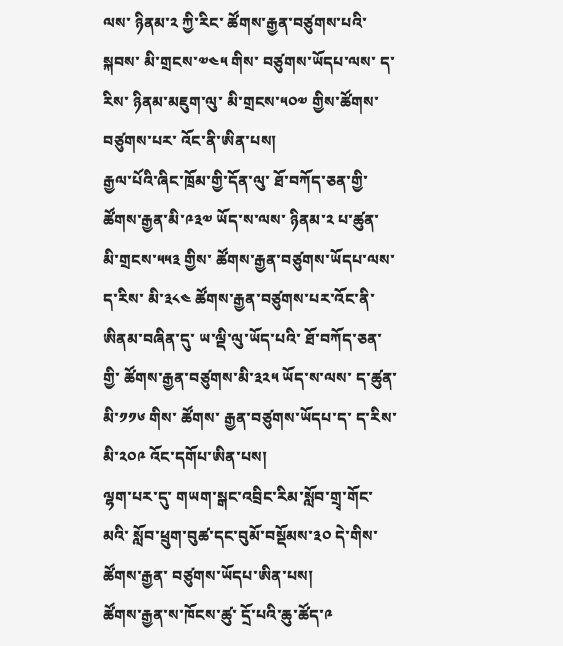ལས་ ཉིནམ་༢ ཀྱི་རིང་ ཚོགས་རྒྱན་བཙུགས་པའི་སྐབས་ མི་གྲངས་༧༤༥ གིས་ བཙུགས་ཡོདཔ་ལས་ ད་རིས་ ཉིནམ་མཇུག་ལུ་ མི་གྲངས་༥༠༧ གྱིས་ཚོགས་བཙུགས་པར་ འོང་ནི་ཨིན་པས།
རྒྱལ་པོའི་ཞིང་ཁྲོམ་གྱི་དོན་ལུ་ ཐོ་བཀོད་ཅན་གྱི་ཚོགས་རྒྱན་མི་༩༣༧ ཡོད་ས་ལས་ ཉིནམ་༢ པ་ཚུན་ མི་གྲངས་༥༥༣ གྱིས་ ཚོགས་རྒྱན་བཙུགས་ཡོདཔ་ལས་ ད་རིས་ མི་༣༨༤ ཚོགས་རྒྱན་བཙུགས་པར་འོང་ནི་ཨིནམ་བཞིན་དུ་ ཡ་ལྡི་ལུ་ཡོད་པའི་ ཐོ་བཀོད་ཅན་གྱི་ ཚོགས་རྒྱན་བཙུགས་མི་༣༢༥ ཡོད་ས་ལས་ ད་ཚུན་ མི་༡༡༦ གིས་ ཚོགས་ རྒྱན་བཙུགས་ཡོདཔ་ད་ ད་རིས་ མི་༢༠༩ འོང་དགོཔ་ཨིན་པས།
ལྷག་པར་དུ་ གཡག་སྒང་འབྲིང་རིམ་སློབ་གྲྭ་གོང་མའི་ སློབ་ཕྲུག་བུཚ་དང་བུམོ་བསྡོམས་༣༠ དེ་གིས་ ཚོགས་རྒྱན་ བཙུགས་ཡོདཔ་ཨིན་པས།
ཚོགས་རྒྱན་ས་ཁོངས་ཚུ་ དྲོ་པའི་ཆུ་ཚོད་༩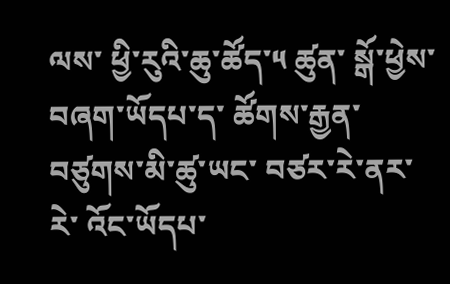ལས་ ཕྱི་རུའི་ཆུ་ཚོད་༥ ཚུན་ སྒོ་ཕྱེས་བཞག་ཡོདཔ་ད་ ཚོགས་རྒྱན་བཙུགས་མི་ཚུ་ཡང་ བཙར་རེ་ནར་རེ་ འོང་ཡོདཔ་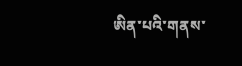ཨིན་པའི་གནས་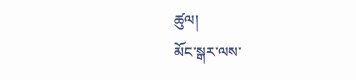ཚུལ།
མོང་སྒར་ལས་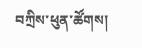བཀྲིས་ཕུན་ཚོགས།